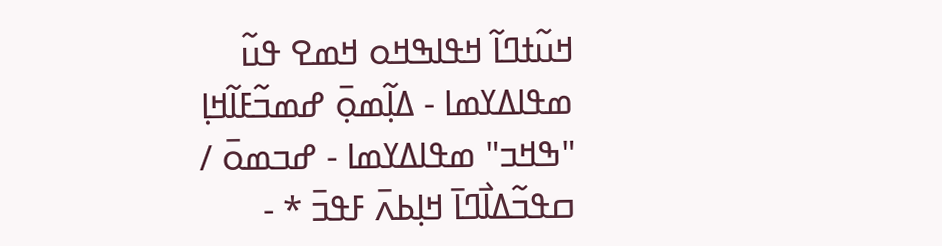ߞߎ߬ߙߣߊ߬ ߞߟߊߒߞߋ ߞߘߐ ߟߎ߬ ߘߟߊߡߌߘߊ - ߡߊ߲߬ߘߋ߲߫ ߝߘߏ߬ߓߊ߬ߞߊ߲ "ߒߞߏ" ߘߟߊߡߌߘߊ - ߝߏߘߋ߫ / ߛߟߏ߬ߡߊ߯ߣߊ߫ ߞߊ߲ߕߍ߫ ߓߟߏ߫ * -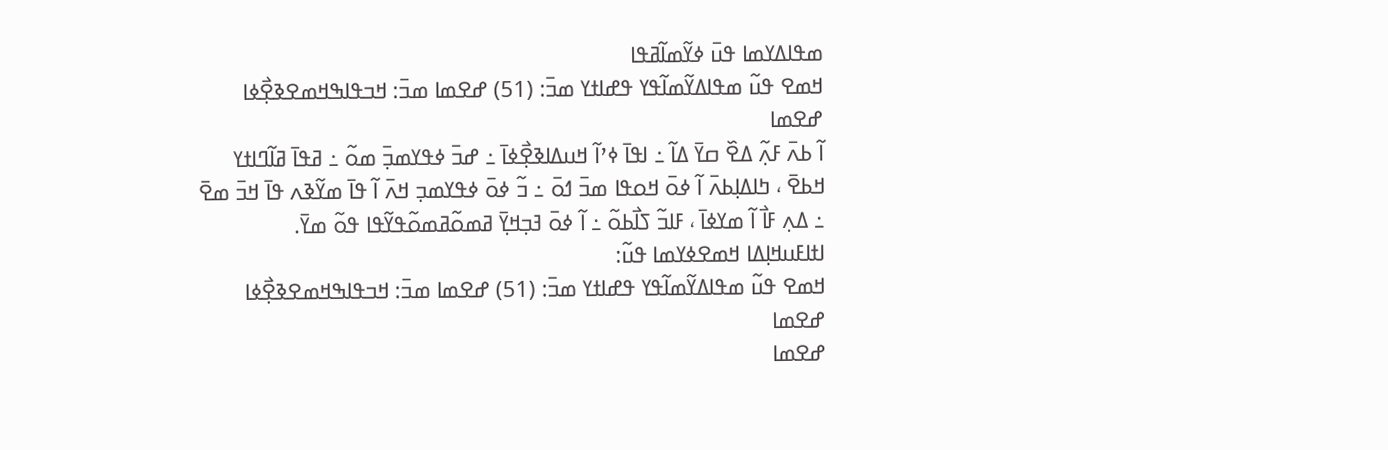ߘߟߊߡߌߘߊ ߟߎ߫ ߦߌ߬ߘߊ߬ߥߟߊ
ߞߘߐ ߟߎ߬ ߘߟߊߡߌ߬ߘߊ߬ߟߌ ߟߝߊߙߌ ߘߏ߫: (51) ߝߐߘߊ ߘߏ߫: ߞߏߟߊߒߞߘߐߢߐ߲߯ߦߊ ߝߐߘߊ
ߊ߬ ߕߍ߫ ߓߍ߲߬ ߡߐ߰ ߛߌ߫ ߡߊ߬ ߸ ߊߟߊ߫ ߦߴߊ߬ ߞߎߡߊߢߐ߲߯ߦߊ߫ ߸ ߝߏ߫ ߦߟߌߘߏ߲߫ ߘߋ߬ ߸ ߥߟߊ߫ ߥߊ߬ߣߊߙߌ ߞߕߐ߫ ، ߤߊߡߊ߲ߕߍ߫ ߊ߬ ߦߋ߫ ߞߋߟߊ ߘߏ߫ ߗߋ߫ ߸ ߏ߬ ߦߋ߫ ߦߟߌߘߏ߲ ߞߍ߫ ߊ߬ ߟߊ߫ ߘߌ߬ߢߍ ߟߊ߫ ߞߏ߫ ߘߐ߫ ߸ ߡߍ߲ ߓߊ߯ ߊ߬ ߘߌߦߊ߫ ، ߓߊߏ߬ ߖߊ߯ߕߋ߬ ߸ ߊ߬ ߦߋ߫ ߔߏ߲ߞߌ߲߫ ߥߘߋ߬ߥߘߋ߬ߟߌ߬ߟߊ ߟߋ߬ ߘߌ߫.
ߊߙߊߓߎߞߊ߲ߡߊ ߞߘߐߦߌߘߊ ߟߎ߬:
ߞߘߐ ߟߎ߬ ߘߟߊߡߌ߬ߘߊ߬ߟߌ ߟߝߊߙߌ ߘߏ߫: (51) ߝߐߘߊ ߘߏ߫: ߞߏߟߊߒߞߘߐߢߐ߲߯ߦߊ ߝߐߘߊ
ߝߐߘߊ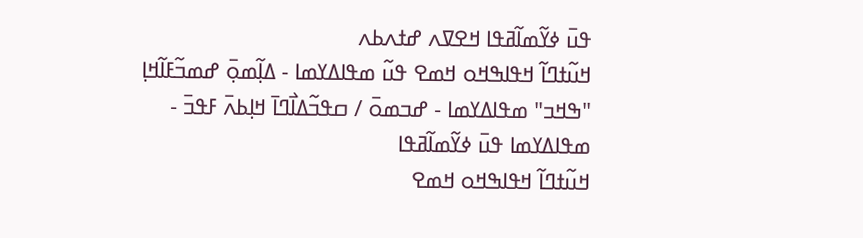ߟߎ߫ ߦߌ߬ߘߊ߬ߥߟߊ ߞߐߜߍ ߝߙߍߕߍ
ߞߎ߬ߙߣߊ߬ ߞߟߊߒߞߋ ߞߘߐ ߟߎ߬ ߘߟߊߡߌߘߊ - ߡߊ߲߬ߘߋ߲߫ ߝߘߏ߬ߓߊ߬ߞߊ߲ "ߒߞߏ" ߘߟߊߡߌߘߊ - ߝߏߘߋ߫ / ߛߟߏ߬ߡߊ߯ߣߊ߫ ߞߊ߲ߕߍ߫ ߓߟߏ߫ - ߘߟߊߡߌߘߊ ߟߎ߫ ߦߌ߬ߘߊ߬ߥߟߊ
ߞߎ߬ߙߣߊ߬ ߞߟߊߒߞߋ ߞߘߐ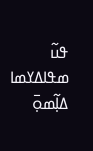ߟߎ߬ ߘߟߊߡߌߘߊ ߡߊ߲߬ߘߋ߲߫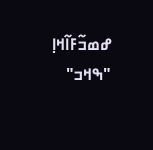ߝߘߏ߬ߓߊ߬ߞߊ߲ "ߒߞߏ"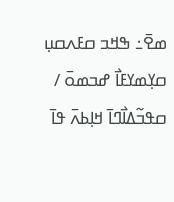ߘߐ߫߸ ߒߞߏ ߛߓߍߛߎ߲ ߛߌ߲ߘߌߓߊ߯ ߝߏߘߋ߫ / ߛߟߏ߬ߡߊ߯ߣߊ߫ ߞߊ߲ߕߍ߫ ߟߊ߫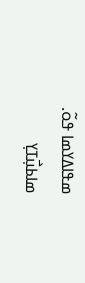ߘߟߊߡߌߘߊ ߟߋ߬.
ߘߊߕߎ߲߯ߠߌ߲